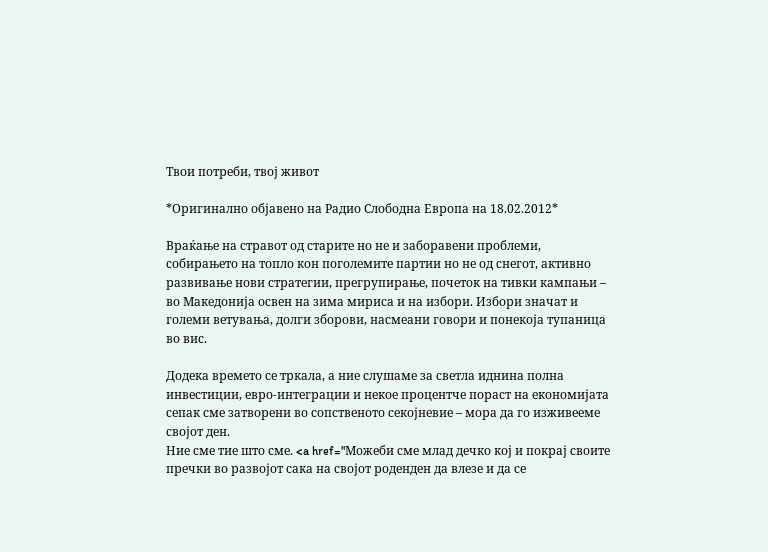Твои потреби, твој живот

*Оригинално објавено на Радио Слободна Европа на 18.02.2012*

Враќање на стравот од старите но не и заборавени проблеми, собирањето на топло кон поголемите партии но не од снегот, активно развивање нови стратегии, прегрупирање, почеток на тивки кампањи – во Македонија освен на зима мириса и на избори. Избори значат и големи ветувања, долги зборови, насмеани говори и понекоја тупаница во вис.

Додека времето се тркала, а ние слушаме за светла иднина полна инвестиции, евро-интеграции и некое процентче пораст на економијата сепак сме затворени во сопственото секојневие – мора да го изживееме својот ден.
Ние сме тие што сме. <a href="Можеби сме млад дечко кој и покрај своите пречки во развојот сака на својот роденден да влезе и да се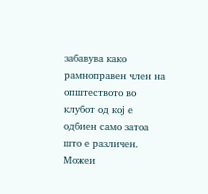забавува како рамноправен член на општеството во клубот од кој е одбиен само затоа што е различен. Можеи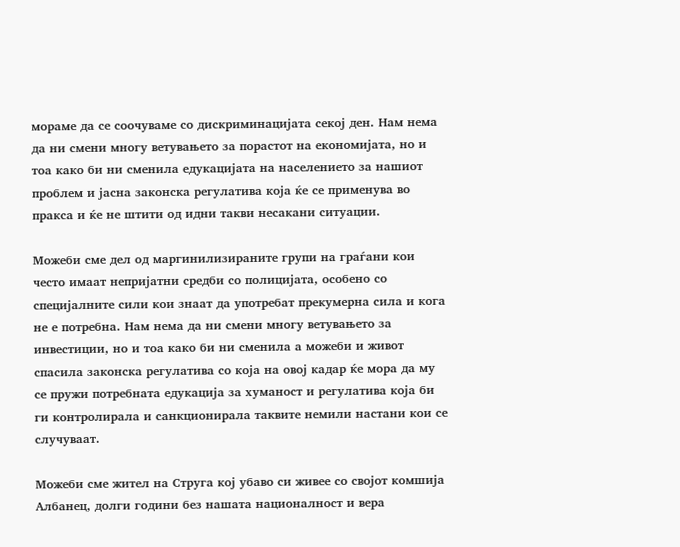мораме да се соочуваме со дискриминацијата секој ден. Нам нема да ни смени многу ветувањето за порастот на економијата, но и тоа како би ни сменила едукацијата на населението за нашиот проблем и јасна законска регулатива која ќе се применува во пракса и ќе не штити од идни такви несакани ситуации.

Можеби сме дел од маргинилизираните групи на граѓани кои често имаат непријатни средби со полицијата, особено со специјалните сили кои знаат да употребат прекумерна сила и кога не е потребна. Нам нема да ни смени многу ветувањето за инвестиции, но и тоа како би ни сменила а можеби и живот спасила законска регулатива со која на овој кадар ќе мора да му се пружи потребната едукација за хуманост и регулатива која би ги контролирала и санкционирала таквите немили настани кои се случуваат.

Можеби сме жител на Струга кој убаво си живее со својот комшија Албанец, долги години без нашата националност и вера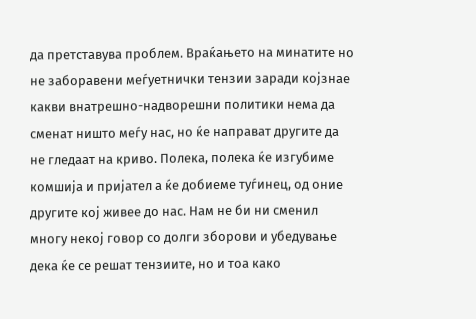да претставува проблем. Враќањето на минатите но не заборавени меѓуетнички тензии заради којзнае какви внатрешно-надворешни политики нема да сменат ништо меѓу нас, но ќе направат другите да не гледаат на криво. Полека, полека ќе изгубиме комшија и пријател а ќе добиеме туѓинец, од оние другите кој живее до нас. Нам не би ни сменил многу некој говор со долги зборови и убедување дека ќе се решат тензиите, но и тоа како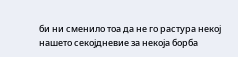би ни сменило тоа да не го растура некој нашето секојдневие за некоја борба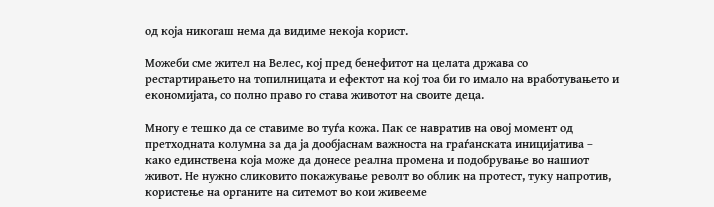од која никогаш нема да видиме некоја корист.

Можеби сме жител на Велес, кој пред бенефитот на целата држава со рестартирањето на топилницата и ефектот на кој тоа би го имало на вработувањето и економијата, со полно право го става животот на своите деца.

Многу е тешко да се ставиме во туѓа кожа. Пак се навратив на овој момент од претходната колумна за да ја дообјаснам важноста на граѓанската иницијатива – како единствена која може да донесе реална промена и подобрување во нашиот живот. Не нужно сликовито покажување револт во облик на протест, туку напротив, користење на органите на ситемот во кои живееме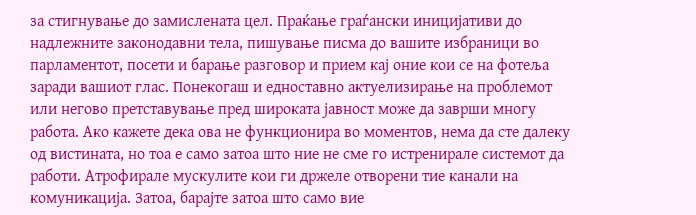за стигнување до замислената цел. Праќање граѓански иницијативи до надлежните законодавни тела, пишување писма до вашите избраници во парламентот, посети и барање разговор и прием кај оние кои се на фотеља заради вашиот глас. Понекогаш и едноставно актуелизирање на проблемот или негово претставување пред широката јавност може да заврши многу работа. Ако кажете дека ова не функционира во моментов, нема да сте далеку од вистината, но тоа е само затоа што ние не сме го истренирале системот да работи. Атрофирале мускулите кои ги држеле отворени тие канали на комуникација. Затоа, барајте затоа што само вие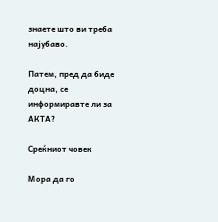знаете што ви треба најубаво.

Патем, пред да биде доцна, се информиравте ли за АКТА?

Среќниот човек

Мора да го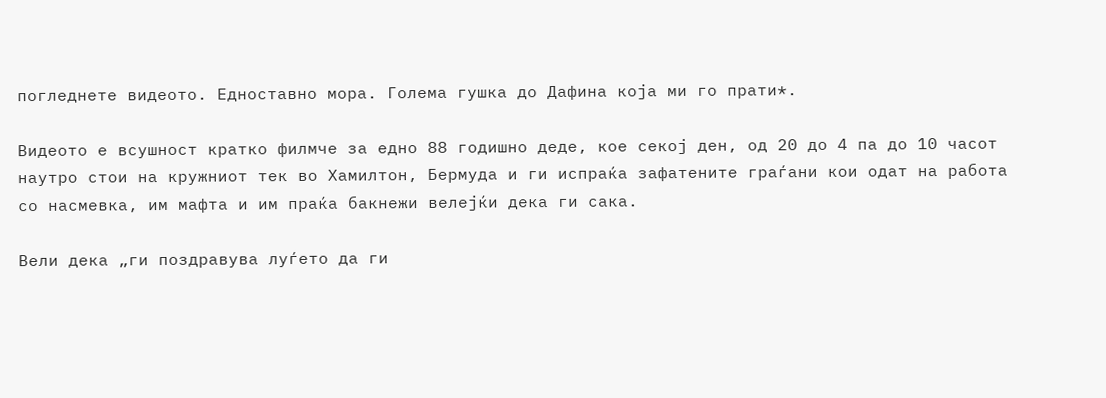погледнете видеото. Едноставно мора. Голема гушка до Дафина која ми го прати*.

Видеото е всушност кратко филмче за едно 88 годишно деде, кое секој ден, од 20 до 4 па до 10 часот наутро стои на кружниот тек во Хамилтон, Бермуда и ги испраќа зафатените граѓани кои одат на работа со насмевка, им мафта и им праќа бакнежи велејќи дека ги сака.

Вели дека „ги поздравува луѓето да ги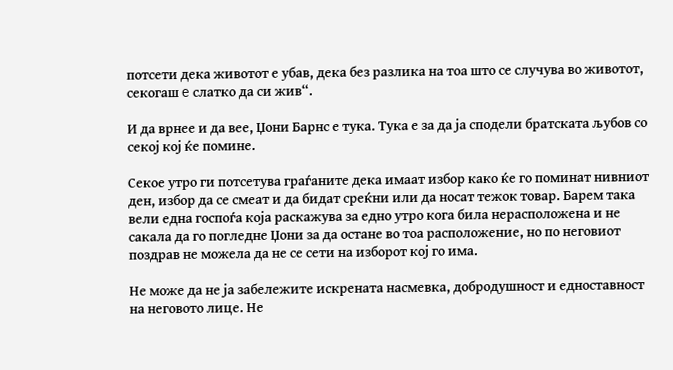потсети дека животот е убав, дека без разлика на тоа што се случува во животот, секогаш e слатко да си жив“.

И да врнее и да вее, Џони Барнс е тука. Тука е за да ја сподели братската љубов со секој кој ќе помине.

Секое утро ги потсетува граѓаните дека имаат избор како ќе го поминат нивниот ден, избор да се смеат и да бидат среќни или да носат тежок товар. Барем така вели една госпоѓа која раскажува за едно утро кога била нерасположена и не сакала да го погледне Џони за да остане во тоа расположение, но по неговиот поздрав не можела да не се сети на изборот кој го има.

Не може да не ја забележите искрената насмевка, добродушност и едноставност на неговото лице. Не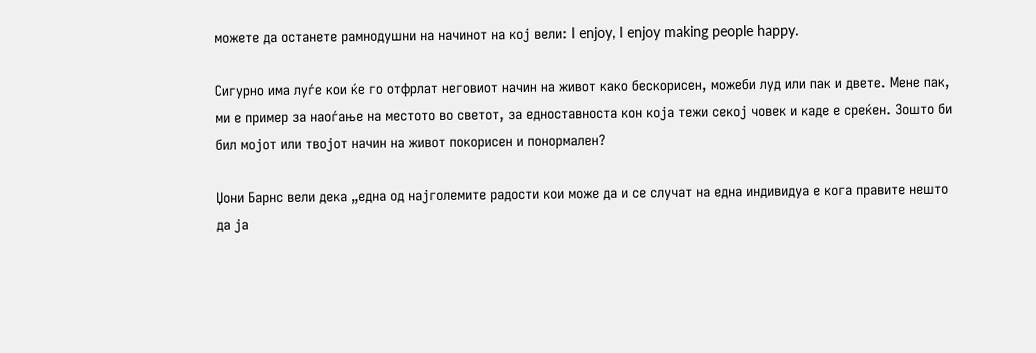можете да останете рамнодушни на начинот на кој вели: I enjoy, I enjoy making people happy.

Сигурно има луѓе кои ќе го отфрлат неговиот начин на живот како бескорисен, можеби луд или пак и двете. Мене пак, ми е пример за наоѓање на местото во светот, за едноставноста кон која тежи секој човек и каде е среќен. Зошто би бил мојот или твојот начин на живот покорисен и понормален?

Џони Барнс вели дека „една од најголемите радости кои може да и се случат на една индивидуа е кога правите нешто да ја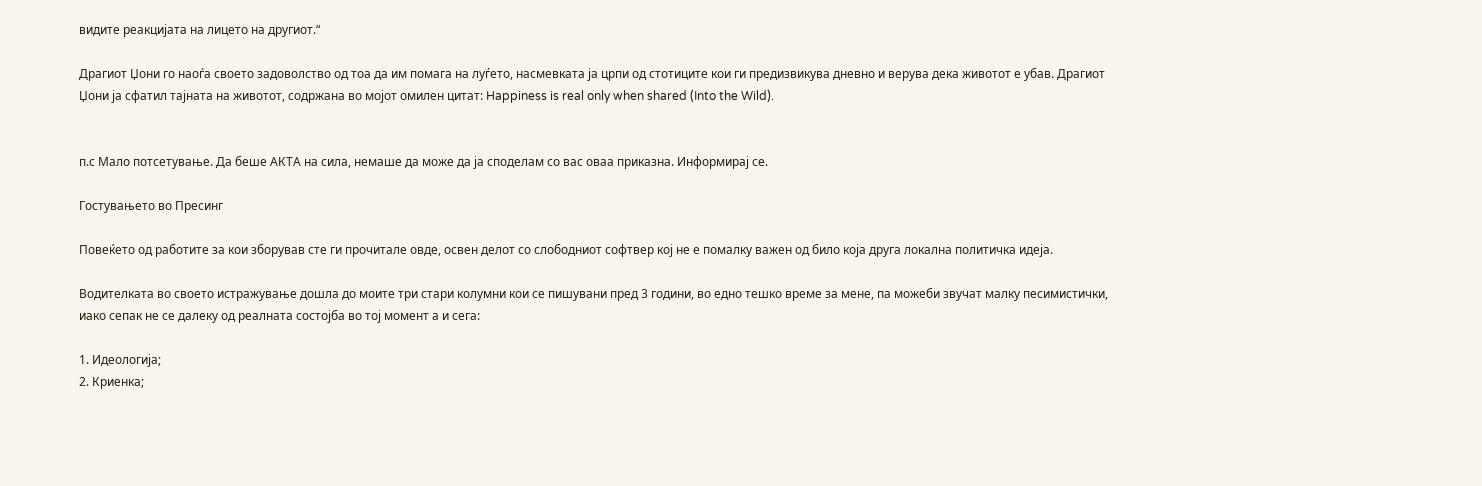видите реакцијата на лицето на другиот.“

Драгиот Џони го наоѓа своето задоволство од тоа да им помага на луѓето, насмевката ја црпи од стотиците кои ги предизвикува дневно и верува дека животот е убав. Драгиот Џони ја сфатил тајната на животот, содржана во мојот омилен цитат: Happiness is real only when shared (Into the Wild).


п.с Мало потсетување. Да беше АКТА на сила, немаше да може да ја споделам со вас оваа приказна. Информирај се.

Гостувањето во Пресинг

Повеќето од работите за кои зборував сте ги прочитале овде, освен делот со слободниот софтвер кој не е помалку важен од било која друга локална политичка идеја.

Водителката во своето истражување дошла до моите три стари колумни кои се пишувани пред 3 години, во едно тешко време за мене, па можеби звучат малку песимистички, иако сепак не се далеку од реалната состојба во тој момент а и сега:

1. Идеологија;
2. Криенка;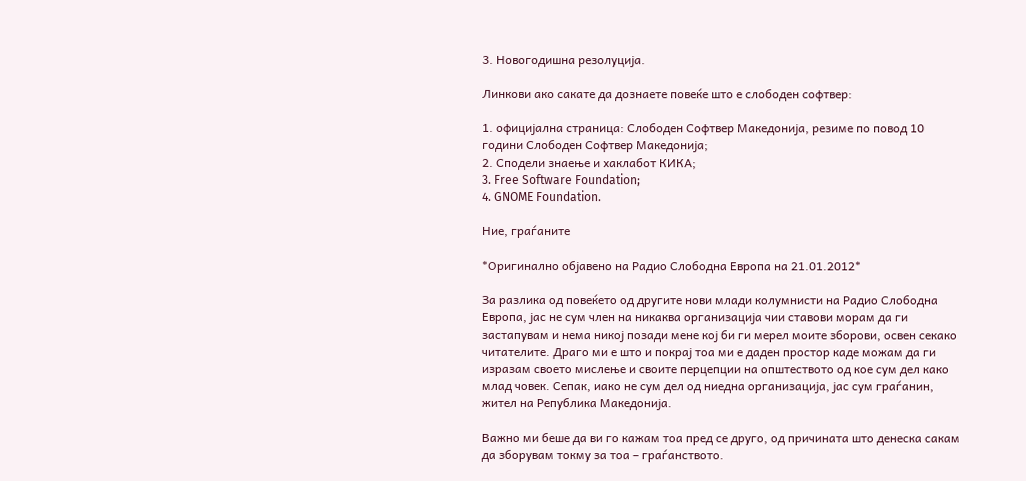3. Новогодишна резолуција.

Линкови ако сакате да дознаете повеќе што е слободен софтвер:

1. официјална страница: Слободен Софтвер Македонија, резиме по повод 10 години Слободен Софтвер Македонија;
2. Сподели знаење и хаклабот КИКА;
3. Free Software Foundation;
4. GNOME Foundation.

Ние, граѓаните

*Оригинално објавено на Радио Слободна Европа на 21.01.2012*

За разлика од повеќето од другите нови млади колумнисти на Радио Слободна Европа, јас не сум член на никаква организација чии ставови морам да ги застапувам и нема никој позади мене кој би ги мерел моите зборови, освен секако читателите. Драго ми е што и покрај тоа ми е даден простор каде можам да ги изразам своето мислење и своите перцепции на општеството од кое сум дел како млад човек. Сепак, иако не сум дел од ниедна организација, јас сум граѓанин, жител на Република Македонија.

Важно ми беше да ви го кажам тоа пред се друго, од причината што денеска сакам да зборувам токму за тоа – граѓанството.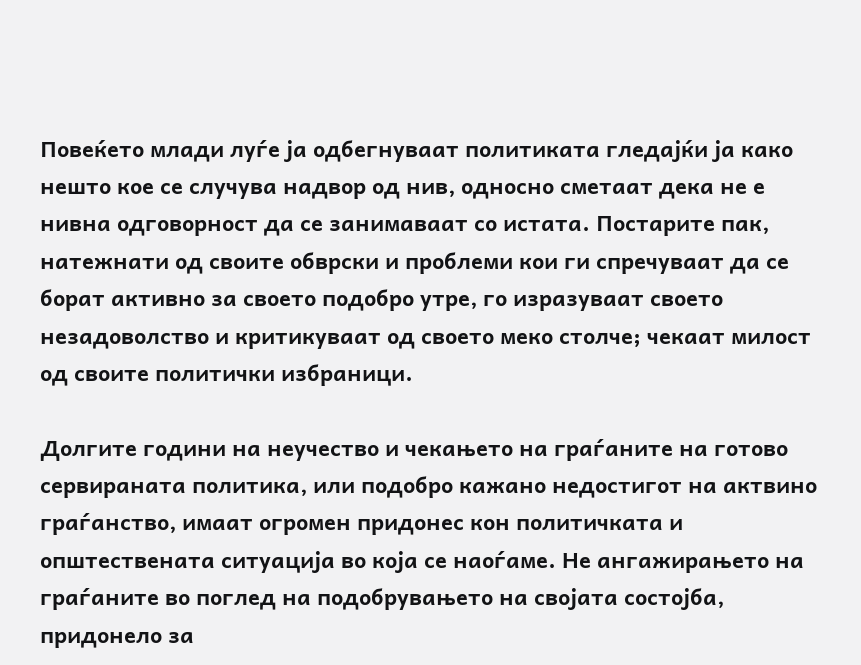Повеќето млади луѓе ја одбегнуваат политиката гледајќи ја како нешто кое се случува надвор од нив, односно сметаат дека не е нивна одговорност да се занимаваат со истата. Постарите пак, натежнати од своите обврски и проблеми кои ги спречуваат да се борат активно за своето подобро утре, го изразуваат своето незадоволство и критикуваат од своето меко столче; чекаат милост од своите политички избраници.

Долгите години на неучество и чекањето на граѓаните на готово сервираната политика, или подобро кажано недостигот на актвино граѓанство, имаат огромен придонес кон политичката и општествената ситуација во која се наоѓаме. Не ангажирањето на граѓаните во поглед на подобрувањето на својата состојба, придонело за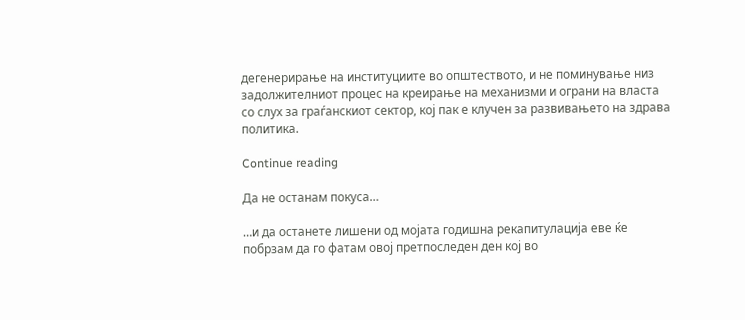дегенерирање на институциите во општеството, и не поминување низ задолжителниот процес на креирање на механизми и ограни на власта со слух за граѓанскиот сектор, кој пак е клучен за развивањето на здрава политика.

Continue reading

Да не останам покуса…

…и да останете лишени од мојата годишна рекапитулација еве ќе побрзам да го фатам овој претпоследен ден кој во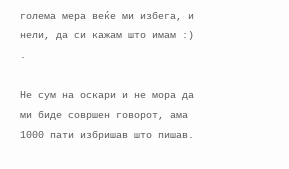голема мера веќе ми избега, и нели, да си кажам што имам :) .

Не сум на оскари и не мора да ми биде совршен говорот, ама 1000 пати избришав што пишав.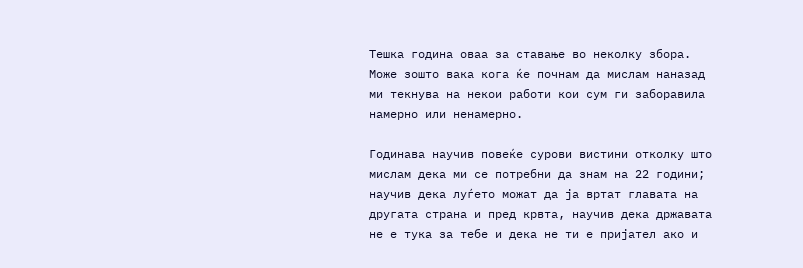Тешка година оваа за ставање во неколку збора. Може зошто вака кога ќе почнам да мислам наназад ми текнува на некои работи кои сум ги заборавила намерно или ненамерно.

Годинава научив повеќе сурови вистини отколку што мислам дека ми се потребни да знам на 22 години; научив дека луѓето можат да ја вртат главата на другата страна и пред крвта, научив дека државата не е тука за тебе и дека не ти е пријател ако и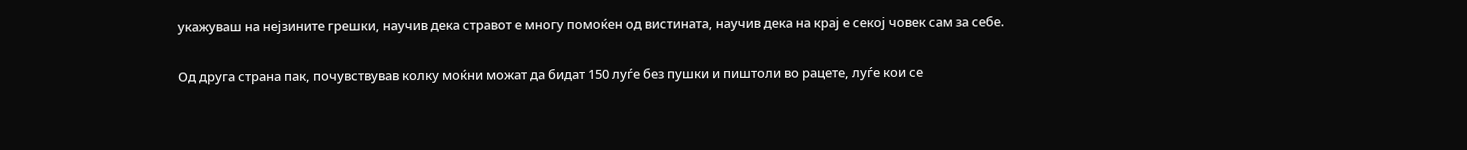укажуваш на нејзините грешки, научив дека стравот е многу помоќен од вистината, научив дека на крај е секој човек сам за себе.

Од друга страна пак, почувствував колку моќни можат да бидат 150 луѓе без пушки и пиштоли во рацете, луѓе кои се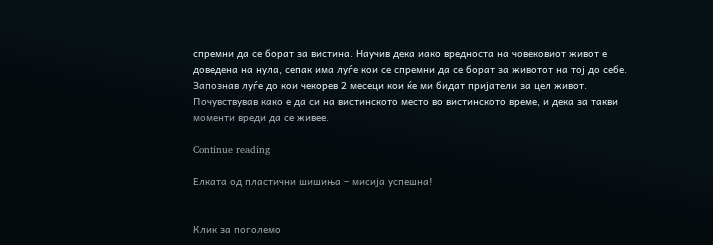спремни да се борат за вистина. Научив дека иако вредноста на човековиот живот е доведена на нула, сепак има луѓе кои се спремни да се борат за животот на тој до себе. Запознав луѓе до кои чекорев 2 месеци кои ќе ми бидат пријатели за цел живот. Почувствував како е да си на вистинското место во вистинското време, и дека за такви моменти вреди да се живее.

Continue reading

Елката од пластични шишиња – мисија успешна!


Клик за поголемо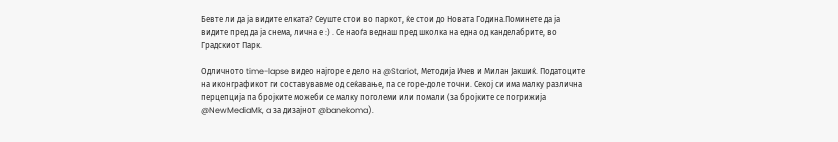Бевте ли да ја видите елката? Сеуште стои во паркот, ќе стои до Новата Година.Поминете да ја видите пред да ја снема, лична е :) . Се наоѓа веднаш пред школка на една од канделабрите, во Градскиот Парк.

Одличното time-lapse видео најгоре е дело на @Stariot, Методија Ичев и Милан Јакшиќ. Податоците на иконграфикот ги составувавме од сеќавање, па се горе-доле точни. Секој си има малку различна перцепција па бројките можеби се малку поголеми или помали (за бројките се погрижија @NewMediaMk, a за дизајнот @banekoma).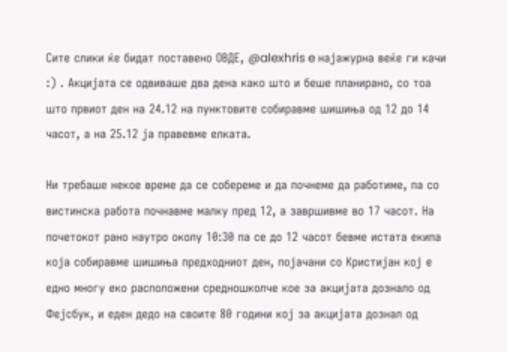Сите слики ќе бидат поставено ОВДЕ, @alexhris e најажурна веќе ги качи :) . Акцијата се одвиваше два дена како што и беше планирано, со тоа што првиот ден на 24.12 на пунктовите собиравме шишиња од 12 до 14 часот, а на 25.12 ја правевме елката.

Ни требаше некое време да се собереме и да почнеме да работиме, па со вистинска работа почнавме малку пред 12, а завршивме во 17 часот. На почетокот рано наутро околу 10:30 па се до 12 часот бевме истата екипа која собиравме шишиња предходниот ден, појачани со Кристијан кој е едно многу еко расположени средношколче кое за акцијата дознало од Фејсбук, и еден дедо на своите 80 години кој за акцијата дознал од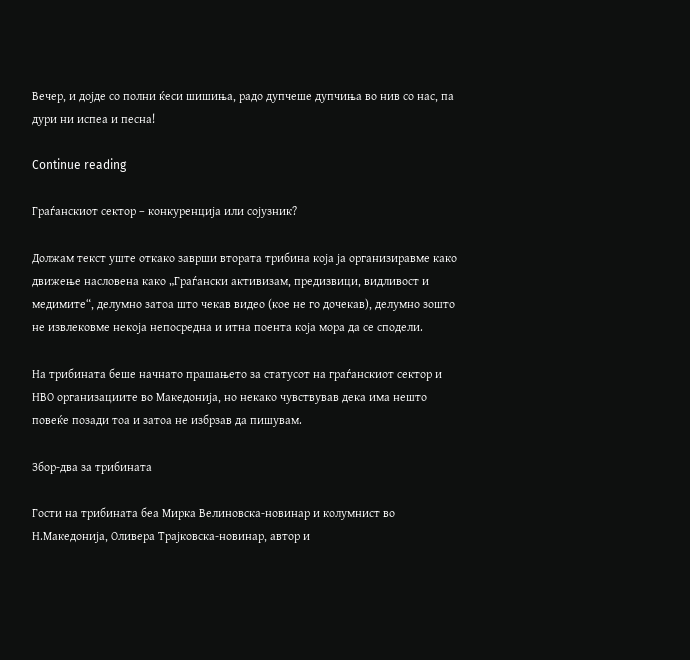Вечер, и дојде со полни ќеси шишиња, радо дупчеше дупчиња во нив со нас, па дури ни испеа и песна!

Continue reading

Граѓанскиот сектор – конкуренција или сојузник?

Должам текст уште откако заврши втората трибина која ја организиравме како движење насловена како „Граѓански активизам, предизвици, видливост и медимите“, делумно затоа што чекав видео (кое не го дочекав), делумно зошто не извлековме некоја непосредна и итна поента која мора да се сподели.

На трибината беше начнато прашањето за статусот на граѓанскиот сектор и НВО организациите во Македонија, но некако чувствував дека има нешто повеќе позади тоа и затоа не избрзав да пишувам.

Збор-два за трибината

Гости на трибината беа Мирка Велиновска-новинар и колумнист во Н.Македонија, Оливера Трајковска-новинар, автор и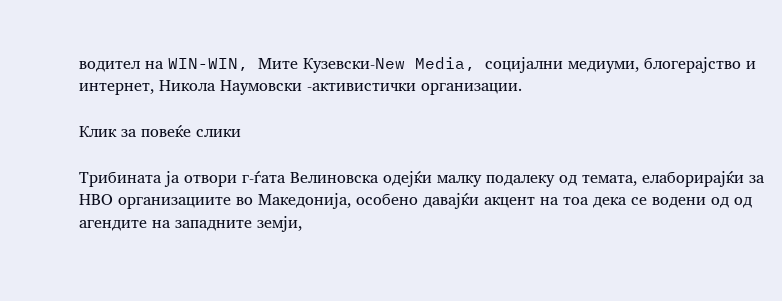водител на WIN-WIN, Мите Кузевски-New Media, социјални медиуми, блогерајство и интернет, Никола Наумовски -активистички организации.

Клик за повеќе слики

Трибината ја отвори г-ѓата Велиновска одејќи малку подалеку од темата, елаборирајќи за НВО организациите во Македонија, особено давајќи акцент на тоа дека се водени од од агендите на западните земји,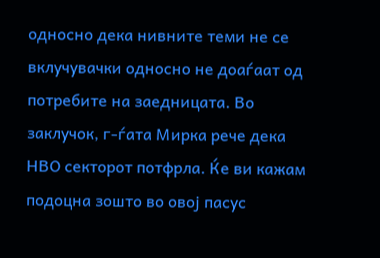односно дека нивните теми не се вклучувачки односно не доаѓаат од потребите на заедницата. Во заклучок, г-ѓата Мирка рече дека НВО секторот потфрла. Ќе ви кажам подоцна зошто во овој пасус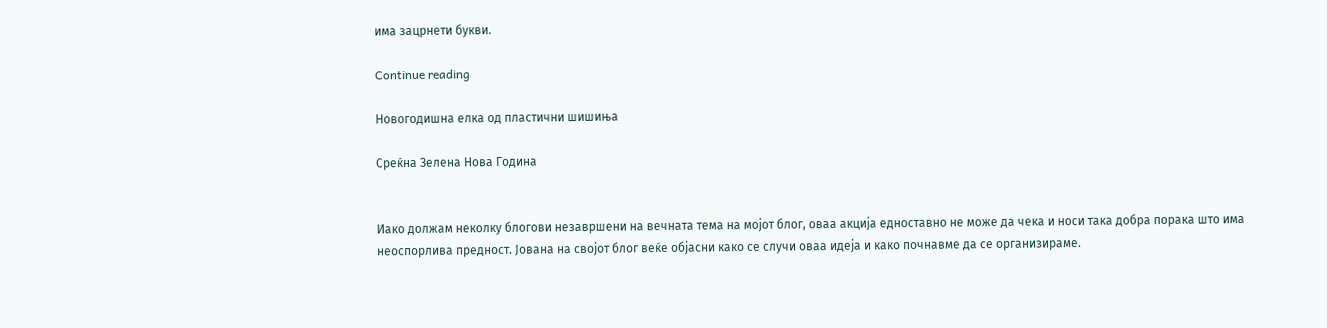има зацрнети букви.

Continue reading

Новогодишна елка од пластични шишиња

Среќна Зелена Нова Година


Иако должам неколку блогови незавршени на вечната тема на мојот блог, оваа акција едноставно не може да чека и носи така добра порака што има неоспорлива предност. Јована на својот блог веќе објасни како се случи оваа идеја и како почнавме да се организираме.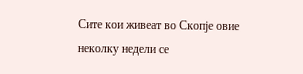Сите кои живеат во Скопје овие неколку недели се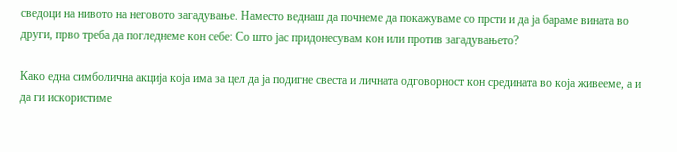сведоци на нивото на неговото загадување. Наместо веднаш да почнеме да покажуваме со прсти и да ја бараме вината во други, прво треба да погледнеме кон себе: Со што јас придонесувам кон или против загадувањето?

Како една симболична акција која има за цел да ја подигне свеста и личната одговорност кон средината во која живееме, а и да ги искористиме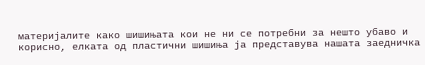материјалите како шишињата кои не ни се потребни за нешто убаво и корисно, елката од пластични шишиња ја представува нашата заедничка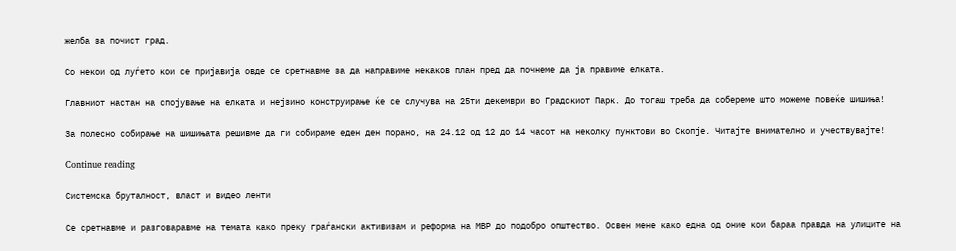желба за почист град.

Со некои од луѓето кои се пријавија овде се сретнавме за да направиме некаков план пред да почнеме да ја правиме елката.

Главниот настан на спојување на елката и нејзино конструирање ќе се случува на 25ти декември во Градскиот Парк. До тогаш треба да собереме што можеме повеќе шишиња!

За полесно собирање на шишињата решивме да ги собираме еден ден порано, на 24.12 од 12 до 14 часот на неколку пунктови во Скопје. Читајте внимателно и учествувајте!

Continue reading

Системска бруталност, власт и видео ленти

Се сретнавме и разговаравме на темата како преку граѓански активизам и реформа на МВР до подобро општество. Освен мене како една од оние кои бараа правда на улиците на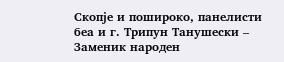Скопје и пошироко, панелисти беа и г. Трипун Танушески – Заменик народен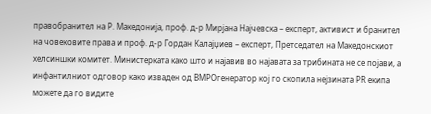правобранител на Р. Македонија, проф. д-р Мирјана Најчевска – експерт, активист и бранител на човековите права и проф. д-р Гордан Калајџиев – експерт, Претседател на Македонскиот хелсиншки комитет. Министерката како што и најавив во најавата за трибината не се појави, а инфантилниот одговор како изваден од ВМРОгенератор кој го скопила нејзината PR екипа можете да го видите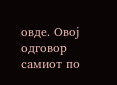овде. Овој одговор самиот по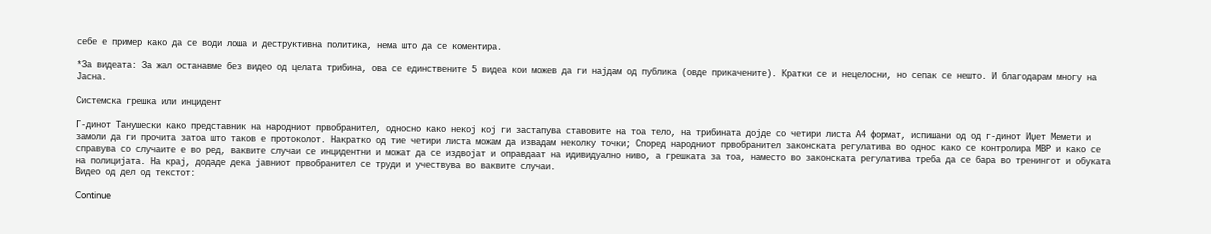себе е пример како да се води лоша и деструктивна политика, нема што да се коментира.

*За видеата: За жал останавме без видео од целата трибина, ова се единствените 5 видеа кои можев да ги најдам од публика (овде прикачените). Кратки се и нецелосни, но сепак се нешто. И благодарам многу на Јасна.

Системска грешка или инцидент

Г-динот Танушески како представник на народниот првобранител, односно како некој кој ги застапува ставовите на тоа тело, на трибината дојде со четири листа А4 формат, испишани од од г-динот Иџет Мемети и замоли да ги прочита затоа што таков е протоколот. Накратко од тие четири листа можам да извадам неколку точки; Според народниот првобранител законската регулатива во однос како се контролира МВР и како се справува со случаите е во ред, ваквите случаи се инцидентни и можат да се издвојат и оправдаат на идивидуално ниво, а грешката за тоа, наместо во законската регулатива треба да се бара во тренингот и обуката на полицијата. На крај, додаде дека јавниот првобранител се труди и учествува во ваквите случаи.
Видео од дел од текстот:

Continue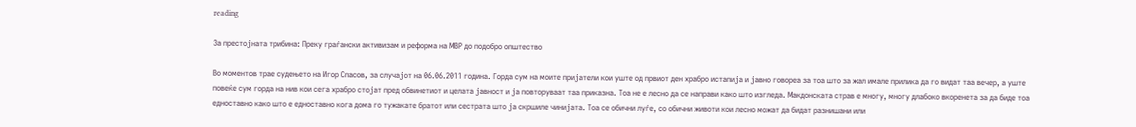reading

За престојната трибина: Преку граѓански активизам и реформа на МВР до подобро општество

Во моментов трае судењето на Игор Спасов, за случајот на 06.06.2011 година. Горда сум на моите пријатели кои уште од првиот ден храбро истапија и јавно говореа за тоа што за жал имале прилика да го видат таа вечер, а уште повеќе сум горда на нив кои сега храбро стојат пред обвинетиот и целата јавност и ја повторуваат таа приказна. Тоа не е лесно да се направи како што изгледа. Макдонската страв е многу, многу длабоко вкоренета за да биде тоа едноставно како што е едноставно кога дома го тужакате братот или сестрата што ја скршиле чинијата. Тоа се обични луѓе, со обични животи кои лесно можат да бидат разнишани или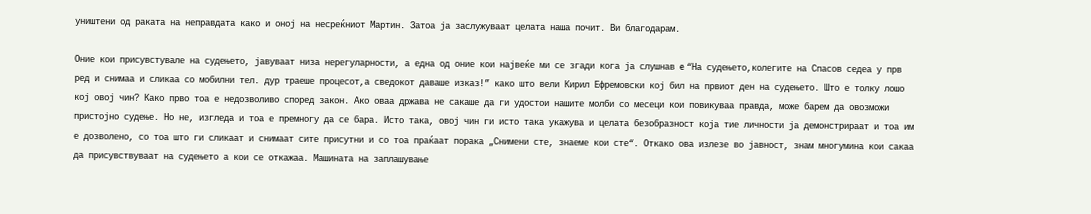уништени од раката на неправдата како и оној на несреќниот Мартин. Затоа ја заслужуваат целата наша почит. Ви благодарам.

Оние кои присувстувале на судењето, јавуваат низа нерегуларности, а една од оние кои највеќе ми се згади кога ја слушнав e “На судењето,колегите на Спасов седеа у прв ред и снимаа и сликаа со мобилни тел. дур траеше процесот,а сведокот даваше изказ!” како што вели Кирил Ефремовски кој бил на првиот ден на судењето. Што е толку лошо кој овој чин? Како прво тоа е недозволиво според закон. Ако оваа држава не сакаше да ги удостои нашите молби со месеци кои повикуваа правда, може барем да овозможи пристојно судење. Но не, изгледа и тоа е премногу да се бара. Исто така, овој чин ги исто така укажува и целата безобразност која тие личности ја демонстрираат и тоа им е дозволено, со тоа што ги сликаат и снимаат сите присутни и со тоа праќаат порака „Снимени сте, знаеме кои сте“. Откако ова излезе во јавност, знам многумина кои сакаа да присувствуваат на судењето а кои се откажаа. Машината на заплашување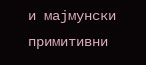и мајмунски примитивни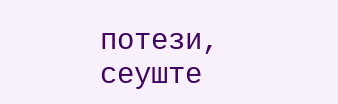потези, сеуште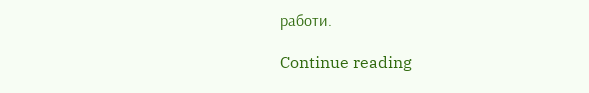работи.

Continue reading